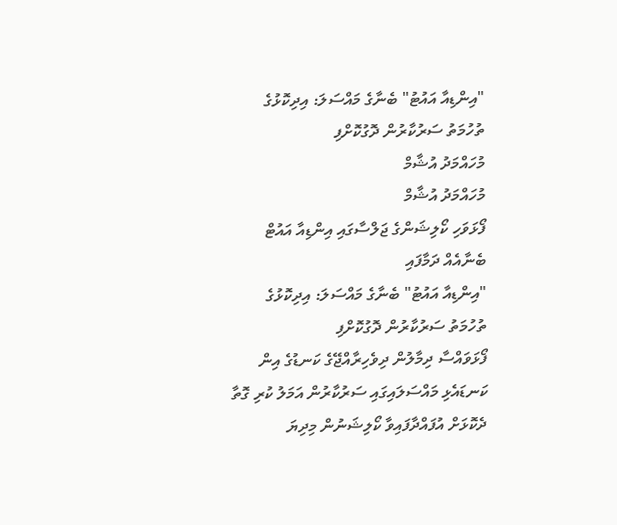"އިންޑިއާ އައުޓު" ބެނާގެ މައްސަލަ: އިދިކޮޅުގެ ތުހުމަތު ސަރުކާރުން ދޮގުކޮށްފި
މުހައްމަދު އުޝާމް
މުހައްމަދު އުޝާމް
ފޯޅަވަހި ކޯލިޝަންގެ ޖަލްސާގައި އިންޑިއާ އައުޓް ބެނާއެއް ދަމާފައި
"އިންޑިއާ އައުޓު" ބެނާގެ މައްސަލަ: އިދިކޮޅުގެ ތުހުމަތު ސަރުކާރުން ދޮގުކޮށްފި
ފޯޅަވައްސާ ދިމާލުން ދިވެހިރާއްޖޭގެ ކަނޑުގެ އިން ކަނޑައެޅި މައްސަލައިގައި ސަރުކާރުން އަމަލު ކުރި ގޮތާ ދެކޮޅަށް އުފައްދާފައިވާ ކޯލިޝަނުން މިދިޔަ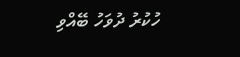ހުކުރު ދުވަހު ބޭއްވި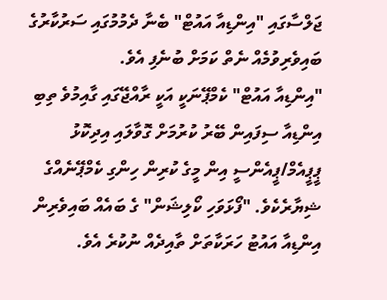ޖަލްސާގައި "އިންޑިއާ އައުޓް" ބެނާ ދެމުމުގައި ސަރުކާރުގެ ބައިވެރިވުމެއް ނެތް ކަމަށް ބުނެފި އެވެ.
"އިންޑިއާ އައުޓް" ކެމްޕޭނަކީ އަކީ ރާއްޖޭގައި ގާއިމުވެ ތިބި އިންޑިއާ ސިފައިން ބޭރު ކުރުމަށް ގޮވާލައި އިދިކޮޅު ޕީޕީއެމް/ޕީއެންސީ އިން މީގެ ކުރިން ހިންގި ކެމްޕޭނެއްގެ ޝިޔާރެކެވެ. "ފޯޅަވަހި ކޯލިޝަން" ގެ ބައެއް ބައިވެރިން އިންޑިއާ އައުޓު ހަރަކާތަށް ތާއިދެއް ނުކުރެ އެވެ.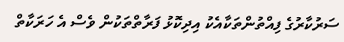ސަރުކާރުގެ ފިއްތުންތަކާއެކު އިދިކޮޅު ފަރާތްތަކުން ވެސް އެ ހަރަކާތް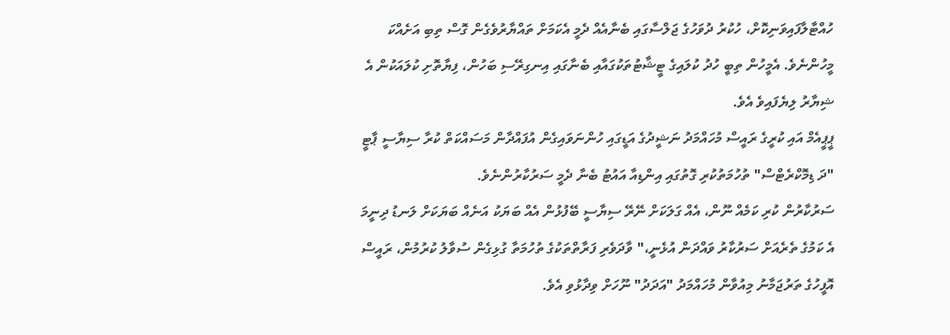ހުއްޓާލާފައިވަނިކޮށް، ހުކުރު ދުވަހުގެ ޖަލްސާގައި ބެނާއެއް ދެމީ އެކަމަށް ތައްޔާރުވެގެން ގޮސް ތިބި އަށެއްކަ މީހުންނެވެ. އެމީހުން ތިބީ ހުދު ކުލައިގެ ޓީޝާޓުތަކުގައާއި ބެނާގައި އިނގިރޭސި ބަހުން، ފިޔާތޮށި ކުލައަކުން އެ ޝިޔާރު ލިޔެފައިވެ އެވެ.
ޕީޕީއެމް އައި ކުރީގެ ރައީސް މުހައްމަދު ނަޝީދުގެ އަޑީގައި ހުންނަވައިގެން އުފައްދާން މަސައްކަތް ކުރާ ސިޔާސީ ޕާޓީ "ދަ ޑިމޮކްރެޓްސް" ތުހުމަތުކުރި ގޮތުގައި އިންޑިއާ އައުޓު ބެނާ ދެމީ ސަރުކާރުންނެވެ.
ސަރުކާރުން ކުރި ކަމެއް ނޫން، އެއް ގަލަކަށް ނޭރޭ ސިޔާސީ ބޭފުޅުން އެއް ބަޔަކު އަނެއް ބަޔަކަށް ލަނޑު ދިނީމަ އެ ކަމުގެ ތެރެއަށް ސަރުކާރު ވައްދަން އުޅެނީ،" ވާދަވެރި ފަރާތްތަކުގެ ތުހުމަތާ ގުޅިގެން ސުވާލު ކުރުމުން، ރައީސް އޮފީހުގެ ތަރުޖަމާނު މިއުވާން މުހައްމަދު "އަދަދު" ނޫހަށް ވިދާޅުވި އެވެ.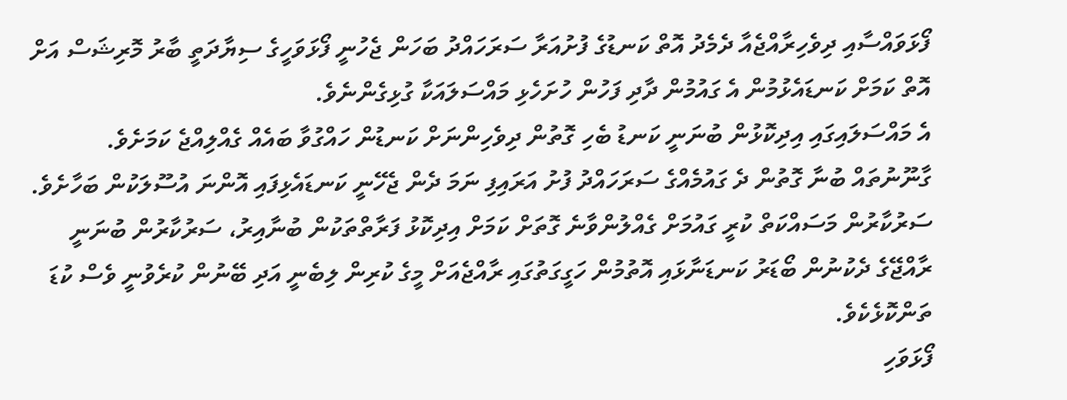ފޯޅަވައްސާއި ދިވެހިރާއްޖެއާ ދެމެދު އޮތް ކަނޑުގެ ފުށުއަރާ ސަރަހައްދު ބަހަން ޖެހުނީ ފޯޅަވަހީގެ ސިޔާދަތީ ބާރު މޮރިޝަސް އަށް އޮތް ކަމަށް ކަނޑައެޅުމުން އެ ގައުމުން ދާދި ފަހުން ހުށަހެޅި މައްސަލައަކާ ގުޅިގެންނެވެ.
އެ މައްސަލައިގައި އިދިކޮޅުން ބުނަނީ ކަނޑު ބެހި ގޮތުން ދިވެހިންނަށް ކަނޑުން ހައްގުވާ ބައެއް ގެއްލިއްޖެ ކަމަށެވެ. ގާނޫނުތައް ބުނާ ގޮތުން ދެ ގައުމެއްގެ ސަރަހައްދު ފުށު އަރައިފި ނަމަ ދެން ޖެހޭނީ ކަނޑައެޅިފައި އޮންނަ އުސޫލަކުން ބަހާށެވެ.
ސަރުކާރުން މަސައްކަތް ކުރީ ގައުމަށް ގެއްލުންވާނެ ގޮތަށް ކަމަށް އިދިކޮޅު ފަރާތްތަކުން ބުނާއިރު، ސަރުކާރުން ބުނަނީ ރާއްޖޭގެ ދެކުނުން ބޯޑަރު ކަނޑަނާޅައި އޮތުމުން ހަގީގަތުގައި ރާއްޖެއަށް މީގެ ކުރިން ލިބެނީ އަދި ބޭނުން ކުރެވުނީ ވެސް ކުޑަ ތަންކޮޅެކެވެ.
ފޯޅަވަހި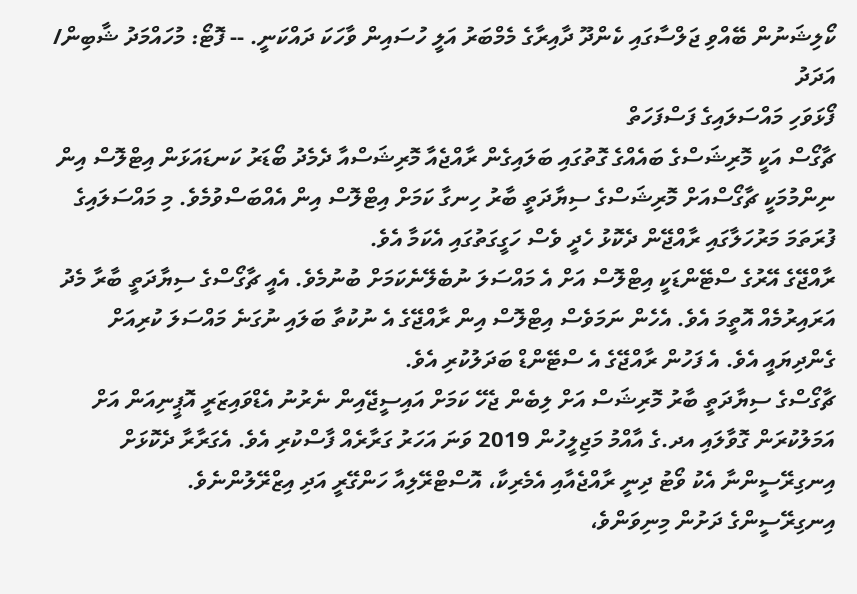ކޯލިޝަނުން ބޭއްވި ޖަލްސާގައި ކެންދޫ ދާއިރާގެ މެމްބަރު އަލީ ހުސައިން ވާހަކަ ދައްކަނީ. -- ފޮޓޯ: މުހައްމަދު ޝާބިން/ އަދަދު
ފޯޅަވަހި މައްސަލައިގެ ފަސްފަހަތް
ޗާގޯސް އަކީ މޮރިޝަސްގެ ބައެއްގެ ގޮތުގައި ބަލައިގެން ރާއްޖެއާ މޮރިޝަސްއާ ދެމެދު ބޯޑަރު ކަނޑައަޅަން އިޓްލޮސް އިން ނިންމުމަކީ ޗާގޯސްއަށް މޮރިޝަސްގެ ސިޔާދަތީ ބާރު ހިނގާ ކަމަށް އިޓްލޮސް އިން އެއްބަސްވުމެވެ. މި މައްސަލައިގެ ފުރަތަމަ މަރުހަލާގައި ރާއްޖޭން ދެކޮޅު ހެދީ ވެސް ހަގީގަތުގައި އެކަމާ އެވެ.
ރާއްޖޭގެ އޭރުގެ ސްޓޭންޑަކީ އިޓްލޮސް އަށް އެ މައްސަލަ ނުބެލޭނެކަމަށް ބުނުމެވެ. އެއީ ޗާގޯސްގެ ސިޔާދަތީ ބާރާ މެދު އަރައިރުމެއް އޮތީމަ އެވެ. އެހެން ނަމަވެސް އިޓްލޮސް އިން ރާއްޖޭގެ އެ ނުކުތާ ބަލައި ނުގަނެ މައްސަލަ ކުރިއަށް ގެންދިޔައީ އެވެ. އެ ފަހުން ރާއްޖޭގެ އެ ސްޓޭންޑް ބަދަލުކުރި އެވެ.
ޗާގޯސްގެ ސިޔާދަތީ ބާރު މޮރިޝަސް އަށް ލިބެން ޖެހޭ ކަމަށް އައިސީޖޭއިން ނެރުނު އެޑްވައިޒަރީ އޮޕީނިއަން އަށް އަމަލުކުރަން ގޮވާލައި އދ.ގެ އާއްމު މަޖިލީހުން 2019 ވަނަ އަހަރު ގަރާރެއް ފާސްކުރި އެވެ. އެގަރާރާ ދެކޮޅަށް އިނގިރޭސީންނާ އެކު ވޯޓު ދިނީ ރާއްޖެއާއި އެމެރިކާ، އޮސްޓްރޭލިއާ ހަންގޭރީ އަދި އިޒްރޭލުންނެވެ.
އިނގިރޭސީންގެ ދަށުން މިނިވަންވެ،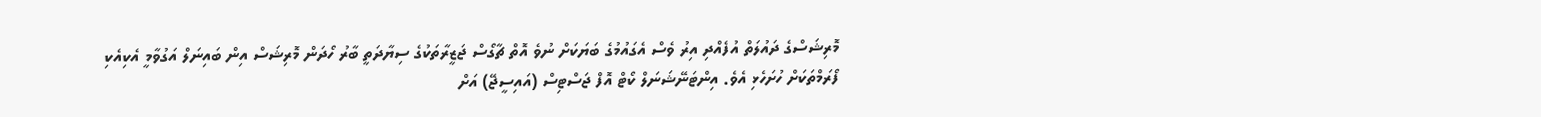މޮރިޝަސްގެ ދައުލަތް އުފެއްދި އިރު ވެސް އެގައުމުގެ ބަޔަކަށް ނުވެ އޮތް ޗާގޯސް ޖަޒީރާތަކުގެ ސިޔާދަތީ ބާރު ހޯދަން މޮރިޝަސް އިން ބައިނަލް އަގުވާމީ އެކިއެކި ފޯރަމްތަކަށް ހުށަހެޅި އެވެ. އިންޓަނޭޝަނަލް ކޯޓް އޮފް ޖަސްޓިސް (އައިސީޖޭ) އަށް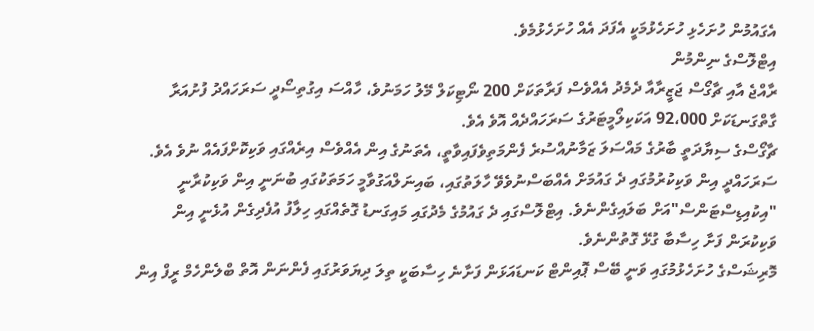އެގައުމުން ހުށަހެޅި ހުށަހެޅުމަކީ އެފަދަ އެއް ހުށަހެޅުމެވެ.
އިޓްލޮސްގެ ނިންމުން
ރާއްޖެ އާއި ޗާގޯސް ޖަޒީރާއާ ދެމެދު އެއްވެސް ފަރާތަކަށް 200 ނޯޓިކަލް މޭލު ހަމަނުވެ، ހާއްސަ އިގުތިސޯދީ ސަރަހައްދު ފުށުއަރާ ގާތްގަނޑަކަށް 92،000 އަކަކިލޯމީޓަރުގެ ސަރަހައްދެއް އޮވެ އެވެ.
ޗާގޯސްގެ ސިޔާދަތީ ބާރުގެ މައްސަލަ ޒަމާނުއްސުރެ ފެންމަތިވެފައިވާތީ، އެތަނުގެ އިން އެއްވެސް އިރެއްގައި ވަކިކޮށްފައެއް ނުވެ އެވެ.
ސަރަހައްދީ އިން ވަކިކުރުމުގައި ދެ ގައުމަށް އެއްބަސްނުވެވޭ ހާލަތުގައި، ބައިނަލްއަގުވާމީ ހަމަތަކުގައި ބުނަނީ އިން ވަކިކުރާނީ "އިކުއިޑިސްޓަންސް"އަށް ބަލައިގެންނެވެ. އިޓްލޮސްގައި ދެ ގައުމުގެ މެދުގައި މައިގަނޑު ގޮތެއްގައި ހިލާފު އުފެދިގެން އުޅެނީ އިން ވަކިކުރަން ފަށާ ހިސާބާ ގުޅޭ ގޮތުންނެވެ.
މޮރިޝަސްގެ ހުށަހެޅުމުގައި ވަނީ ބޭސް ޕޮއިންޓް ކަނޑައަޅަން ފަށާނެ ހިސާބަކީ ތިލަ ދިޔަވަރުގައި ފެންނަން އޮތް ބްލެންހެމް ރީފް އިން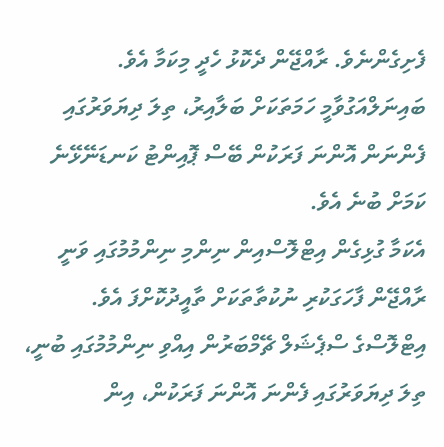ފެށިގެންނެވެ. ރާއްޖޭން ދެކޮޅު ހެދީ މިކަމާ އެވެ. ބައިނަލްއަގުވާމީ ހަމަތަކަށް ބަލާއިރު، ތިލަ ދިޔަވަރުގައި ފެންނަން އޮންނަ ފަރަކުން ބޭސް ޕޮއިންޓު ކަނޑަނޭޅޭނެ ކަމަށް ބުނެ އެވެ.
އެކަމާ ގުޅިގެން އިޓްލޮސްއިން ނިންމި ނިންމުމުގައި ވަނީ ރާއްޖޭން ފާހަގަކުރި ނުކުތާތަކަށް ތާއީދުކޮށްފަ އެވެ. އިޓްލޮސްގެ ސްޕެޝަލް ޗޭމްބަރުން އިއްވި ނިންމުމުގައި ބުނީ، ތިލަ ދިޔަވަރުގައި ފެންނަ އޮންނަ ފަރަކުން، އިން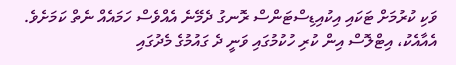ވަކި ކުރުމަށް ޓަކައި އިކުއިޑިސްޓަންސް ރޮނގު ދެމޭނެ އެއްވެސް ހަމައެއް ނެތް ކަމަށެވެ.
އެއާއެކު، އިޓްލޮސް އިން ކުރި ހުކުމުގައި ވަނީ ދެ ގައުމުގެ މެދުގައި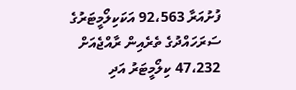ފުށުއަރާ 92،563 އަކަކިލޯމީޓަރުގެ ސަރަހައްދުގެ ތެރެއިން ރާއްޖެއަށް 47،232 ކިލޯމީޓަރު އަދި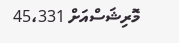މޮރިޝަސްއަށް 45،331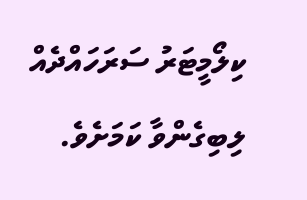ކިލޯމީޓަރު ސަރަހައްދެއް ލިބިގެންވާ ކަމަށެވެ.